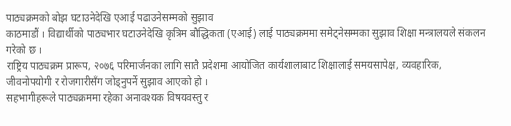पाठ्यक्रमको बोझ घटाउनेदेखि एआई पढाउनेसम्मको सुझाव
काठमाडौं । विद्यार्थीको पाठ्यभार घटाउनेदेखि कृत्रिम बौद्धिकता (एआई) लाई पाठ्यक्रममा समेट्नेसम्मका सुझाव शिक्षा मन्त्रालयले संकलन गरेको छ ।
राष्ट्रिय पाठ्यक्रम प्रारूप, २०७६ परिमार्जनका लागि सातै प्रदेशमा आयोजित कार्यशालाबाट शिक्षालाई समयसापेक्ष, व्यवहारिक, जीवनोपयोगी र रोजगारीसँग जोड्नुपर्ने सुझाव आएको हो ।
सहभागीहरूले पाठ्यक्रममा रहेका अनावश्यक विषयवस्तु र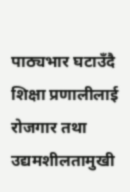पाठ्यभार घटाउँदै शिक्षा प्रणालीलाई रोजगार तथा उद्यमशीलतामुखी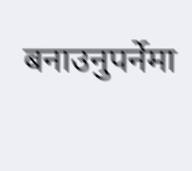बनाउनुपर्नेमा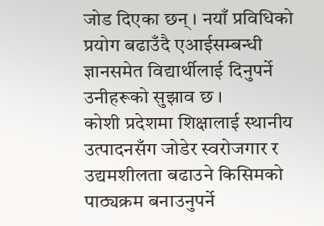जोड दिएका छन् । नयाँ प्रविधिको प्रयोग बढाउँदै एआईसम्बन्धी ज्ञानसमेत विद्यार्थीलाई दिनुपर्ने उनीहरूको सुझाव छ ।
कोशी प्रदेशमा शिक्षालाई स्थानीय उत्पादनसँग जोडेर स्वरोजगार र उद्यमशीलता बढाउने किसिमको पाठ्यक्रम बनाउनुपर्ने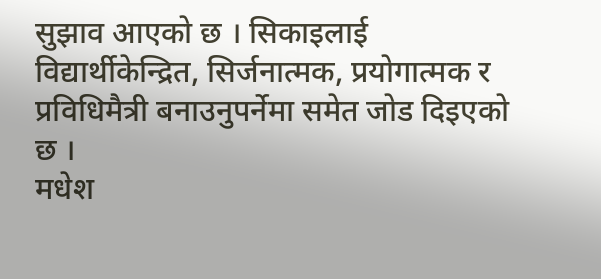सुझाव आएको छ । सिकाइलाई विद्यार्थीकेन्द्रित, सिर्जनात्मक, प्रयोगात्मक र प्रविधिमैत्री बनाउनुपर्नेमा समेत जोड दिइएको छ ।
मधेश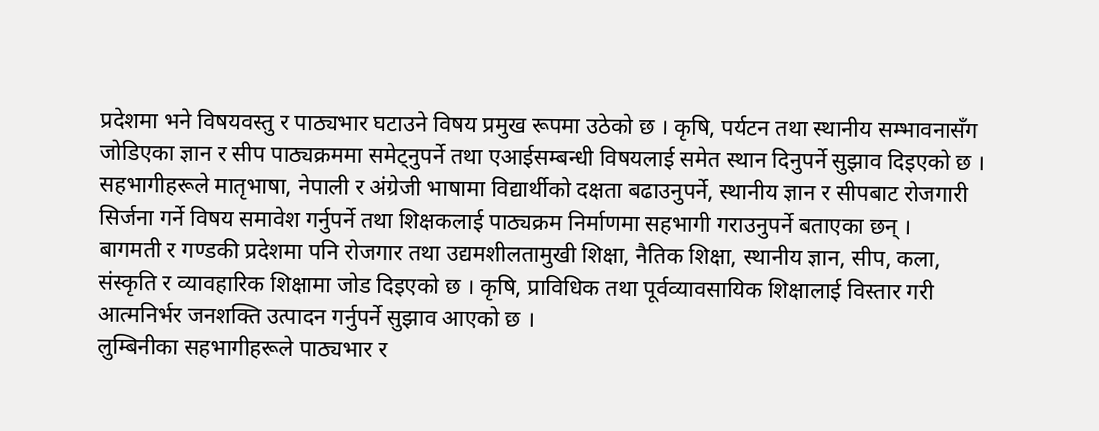प्रदेशमा भने विषयवस्तु र पाठ्यभार घटाउने विषय प्रमुख रूपमा उठेको छ । कृषि, पर्यटन तथा स्थानीय सम्भावनासँग जोडिएका ज्ञान र सीप पाठ्यक्रममा समेट्नुपर्ने तथा एआईसम्बन्धी विषयलाई समेत स्थान दिनुपर्ने सुझाव दिइएको छ ।
सहभागीहरूले मातृभाषा, नेपाली र अंग्रेजी भाषामा विद्यार्थीको दक्षता बढाउनुपर्ने, स्थानीय ज्ञान र सीपबाट रोजगारी सिर्जना गर्ने विषय समावेश गर्नुपर्ने तथा शिक्षकलाई पाठ्यक्रम निर्माणमा सहभागी गराउनुपर्ने बताएका छन् ।
बागमती र गण्डकी प्रदेशमा पनि रोजगार तथा उद्यमशीलतामुखी शिक्षा, नैतिक शिक्षा, स्थानीय ज्ञान, सीप, कला, संस्कृति र व्यावहारिक शिक्षामा जोड दिइएको छ । कृषि, प्राविधिक तथा पूर्वव्यावसायिक शिक्षालाई विस्तार गरी आत्मनिर्भर जनशक्ति उत्पादन गर्नुपर्ने सुझाव आएको छ ।
लुम्बिनीका सहभागीहरूले पाठ्यभार र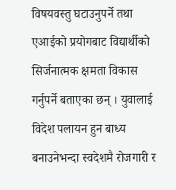विषयवस्तु घटाउनुपर्ने तथा एआईको प्रयोगबाट विद्यार्थीको सिर्जनात्मक क्षमता विकास गर्नुपर्ने बताएका छन् । युवालाई विदेश पलायन हुन बाध्य बनाउनेभन्दा स्वदेशमै रोजगारी र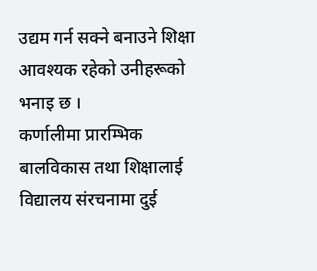उद्यम गर्न सक्ने बनाउने शिक्षा आवश्यक रहेको उनीहरूको भनाइ छ ।
कर्णालीमा प्रारम्भिक बालविकास तथा शिक्षालाई विद्यालय संरचनामा दुई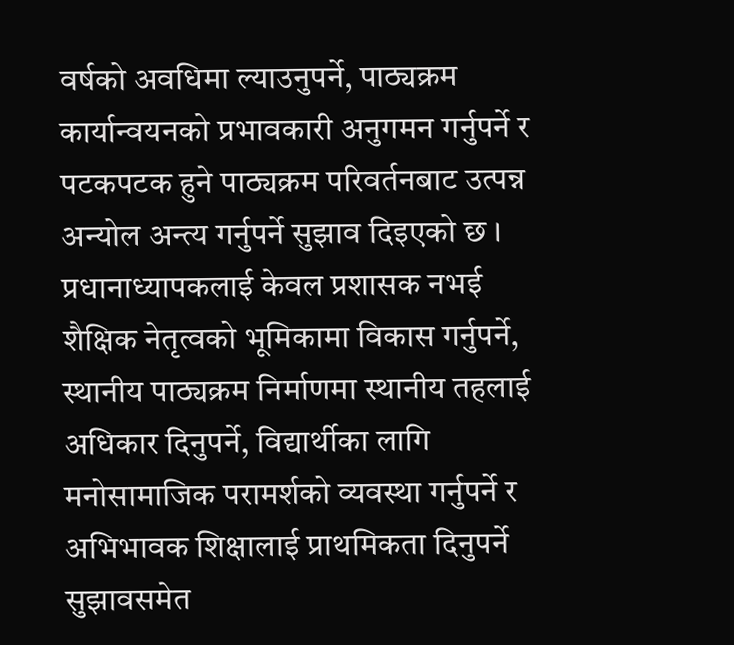वर्षको अवधिमा ल्याउनुपर्ने, पाठ्यक्रम कार्यान्वयनको प्रभावकारी अनुगमन गर्नुपर्ने र पटकपटक हुने पाठ्यक्रम परिवर्तनबाट उत्पन्न अन्योल अन्त्य गर्नुपर्ने सुझाव दिइएको छ ।
प्रधानाध्यापकलाई केवल प्रशासक नभई शैक्षिक नेतृत्वको भूमिकामा विकास गर्नुपर्ने, स्थानीय पाठ्यक्रम निर्माणमा स्थानीय तहलाई अधिकार दिनुपर्ने, विद्यार्थीका लागि मनोसामाजिक परामर्शको व्यवस्था गर्नुपर्ने र अभिभावक शिक्षालाई प्राथमिकता दिनुपर्ने सुझावसमेत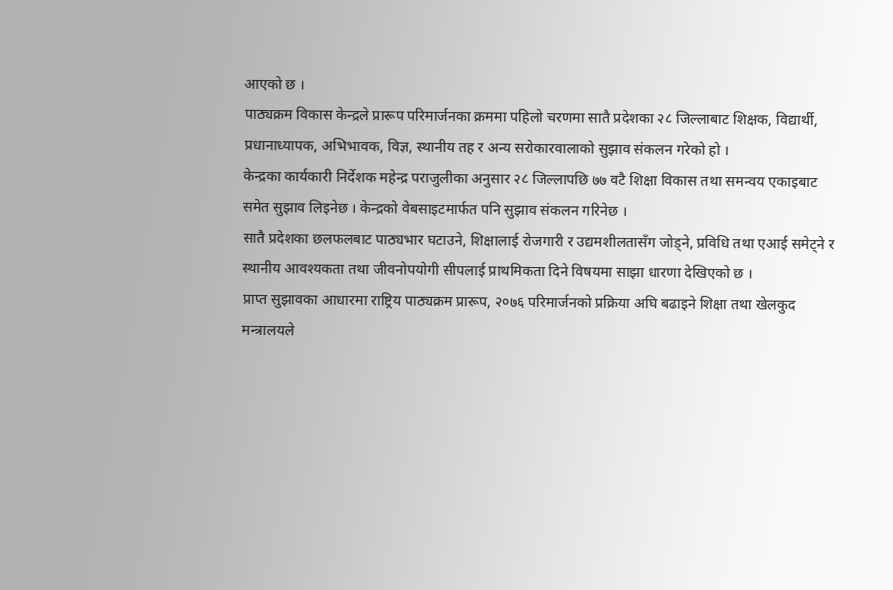आएको छ ।
पाठ्यक्रम विकास केन्द्रले प्रारूप परिमार्जनका क्रममा पहिलो चरणमा सातै प्रदेशका २८ जिल्लाबाट शिक्षक, विद्यार्थी, प्रधानाध्यापक, अभिभावक, विज्ञ, स्थानीय तह र अन्य सरोकारवालाको सुझाव संकलन गरेको हो ।
केन्द्रका कार्यकारी निर्देशक महेन्द्र पराजुलीका अनुसार २८ जिल्लापछि ७७ वटै शिक्षा विकास तथा समन्वय एकाइबाट समेत सुझाव लिइनेछ । केन्द्रको वेबसाइटमार्फत पनि सुझाव संकलन गरिनेछ ।
सातै प्रदेशका छलफलबाट पाठ्यभार घटाउने, शिक्षालाई रोजगारी र उद्यमशीलतासँग जोड्ने, प्रविधि तथा एआई समेट्ने र स्थानीय आवश्यकता तथा जीवनोपयोगी सीपलाई प्राथमिकता दिने विषयमा साझा धारणा देखिएको छ ।
प्राप्त सुझावका आधारमा राष्ट्रिय पाठ्यक्रम प्रारूप, २०७६ परिमार्जनको प्रक्रिया अघि बढाइने शिक्षा तथा खेलकुद मन्त्रालयले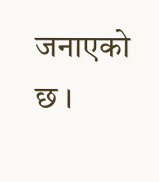जनाएको छ ।